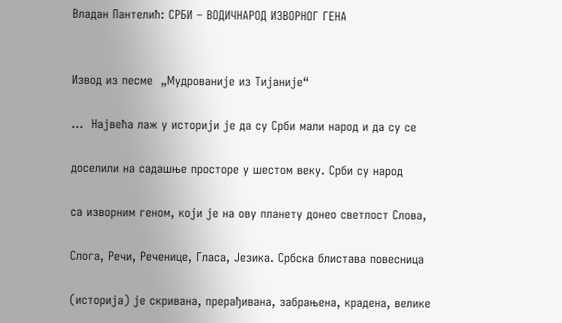Владан Пантелић: СРБИ – ВОДИЧНАРОД ИЗВОРНОГ ГЕНА


Извод из песме  „Мудрованије из Тијаније“

…  Највећа лаж у историји је да су Срби мали народ и да су се

доселили на садашње просторе у шестом веку. Срби су народ

са изворним геном, који је на ову планету донео светлост Слова,

Слога, Речи, Реченице, Гласа, Језика. Србска блистава повесница

(историја) је скривана, прерађивана, забрањена, крадена, велике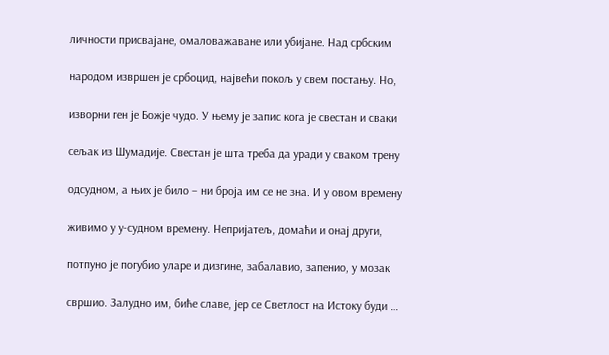личности присвајане, омаловажаване или убијане. Над србским

народом извршен је србоцид, највећи покољ у свем постању. Но,

изворни ген је Божје чудо. У њему је запис кога је свестан и сваки

сељак из Шумадије. Свестан је шта треба да уради у сваком трену

одсудном, а њих је било – ни броја им се не зна. И у овом времену

живимо у у-судном времену. Непријатељ, домаћи и онај други,

потпуно је погубио уларе и дизгине, забалавио, запенио, у мозак

свршио. Залудно им, биће славе, јер се Светлост на Истоку буди …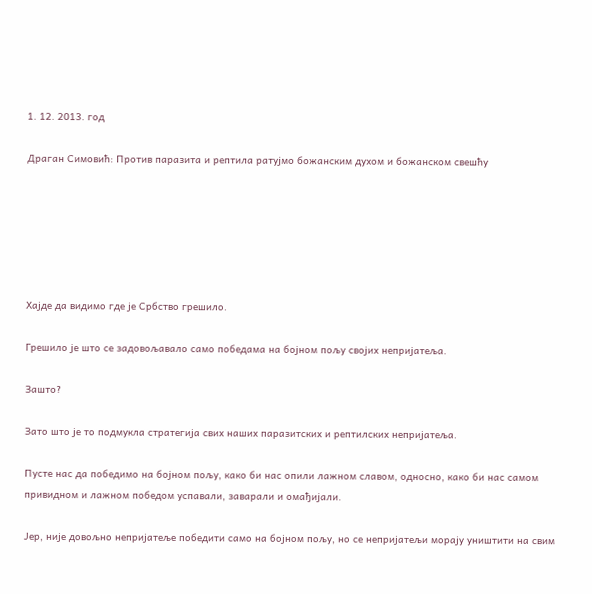1. 12. 2013. год

Драган Симовић: Против паразита и рептила ратујмо божанским духом и божанском свешћу






Хајде да видимо где је Србство грешило.

Грешило је што се задовољавало само победама на бојном пољу својих непријатеља.

Зашто?

Зато што је то подмукла стратегија свих наших паразитских и рептилских непријатеља.

Пусте нас да победимо на бојном пољу, како би нас опили лажном славом, односно, како би нас самом привидном и лажном победом успавали, заварали и омађијали.

Јер, није довољно непријатеље победити само на бојном пољу, но се непријатељи морају уништити на свим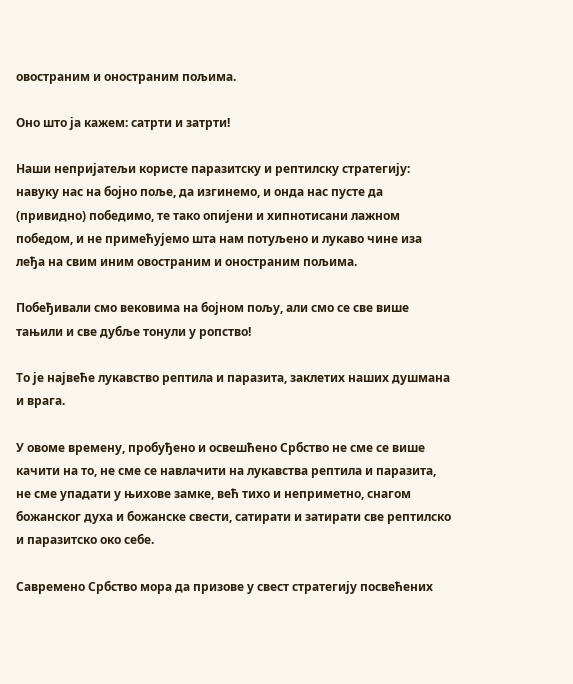овостраним и оностраним пољима.

Оно што ја кажем: сатрти и затрти!

Наши непријатељи користе паразитску и рептилску стратегију: навуку нас на бојно поље, да изгинемо, и онда нас пусте да (привидно) победимо, те тако опијени и хипнотисани лажном победом, и не примећујемо шта нам потуљено и лукаво чине иза леђа на свим иним овостраним и оностраним пољима.

Побеђивали смо вековима на бојном пољу, али смо се све више тањили и све дубље тонули у ропство!

То је највеће лукавство рептила и паразита, заклетих наших душмана и врага.

У овоме времену, пробуђено и освешћено Србство не сме се више качити на то, не сме се навлачити на лукавства рептила и паразита, не сме упадати у њихове замке, већ тихо и неприметно, снагом божанског духа и божанске свести, сатирати и затирати све рептилско и паразитско око себе.

Савремено Србство мора да призове у свест стратегију посвећених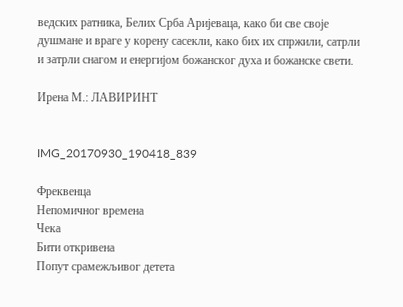ведских ратника, Белих Срба Аријеваца, како би све своје душмане и враге у корену сасекли, како бих их спржили, сатрли и затрли снагом и енергијом божанског духа и божанске свети.

Ирена М.: ЛАВИРИНТ


IMG_20170930_190418_839

Фреквенца
Непомичног времена
Чека
Бити откривена
Попут срамежљивог детета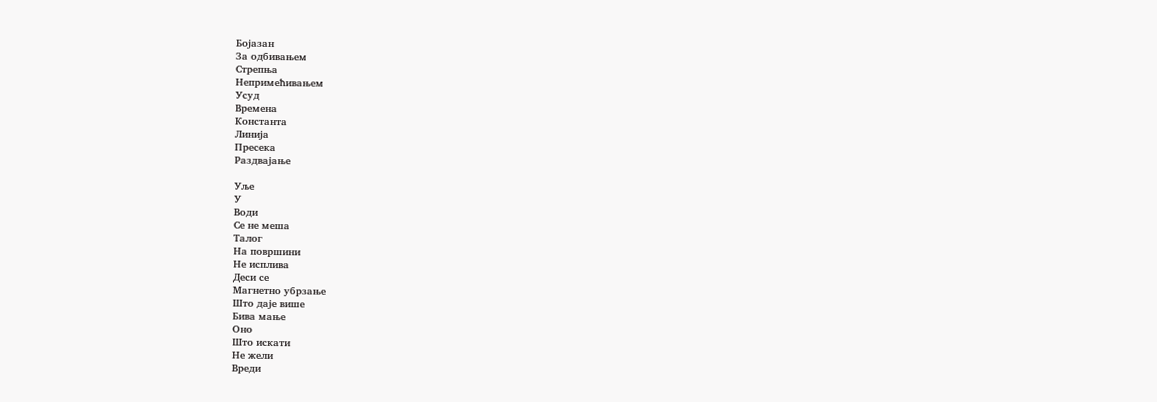Бојазан
За одбивањем
Стрепња
Непримећивањем
Усуд
Времена
Константа
Линија
Пресека
Раздвајање

Уље
У
Води
Се не меша
Талог
На површини
Не исплива
Деси се
Магнетно убрзање
Што даје више
Бива мање
Оно
Што искати
Не жели
Вреди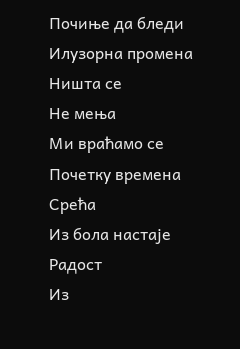Почиње да бледи
Илузорна промена
Ништа се
Не мења
Ми враћамо се
Почетку времена
Срећа
Из бола настаје
Радост
Из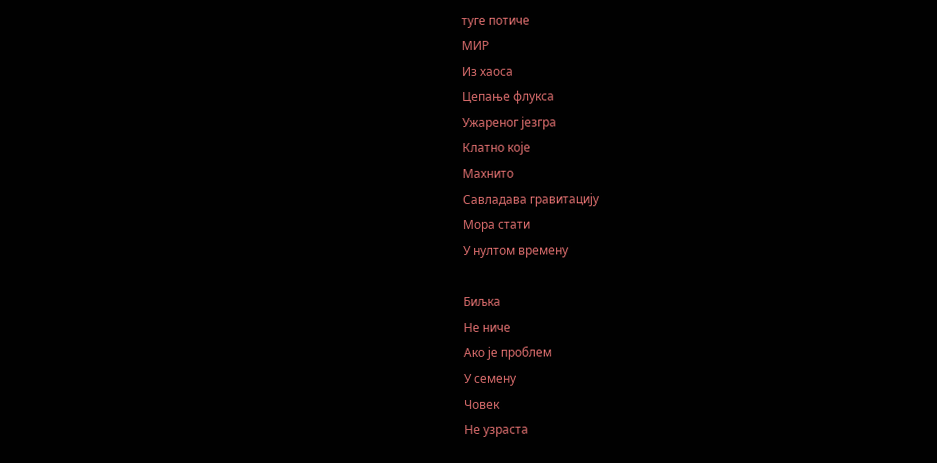туге потиче
МИР
Из хаоса
Цепање флукса
Ужареног језгра
Клатно које
Махнито
Савладава гравитацију
Мора стати
У нултом времену

Биљка
Не ниче
Ако је проблем
У семену
Човек
Не узраста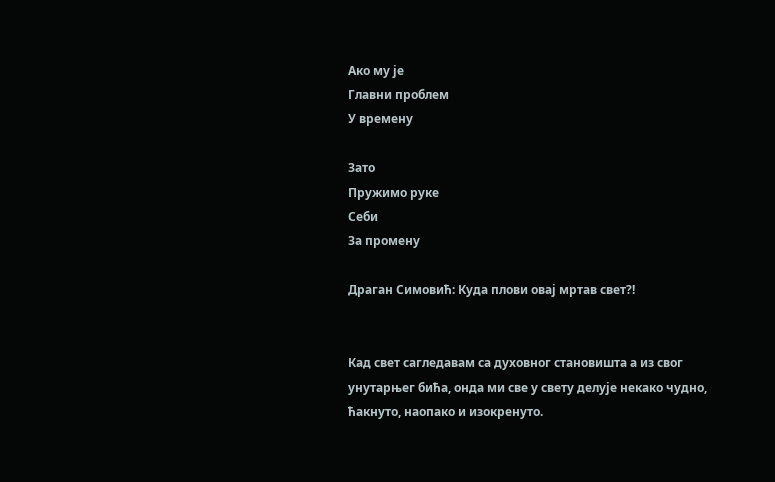Ако му је
Главни проблем
У времену

Зато
Пружимо руке
Себи
За промену

Драган Симовић: Куда плови овај мртав свет?!


Кад свет сагледавам са духовног становишта а из свог унутарњег бића, онда ми све у свету делује некако чудно, ћакнуто, наопако и изокренуто.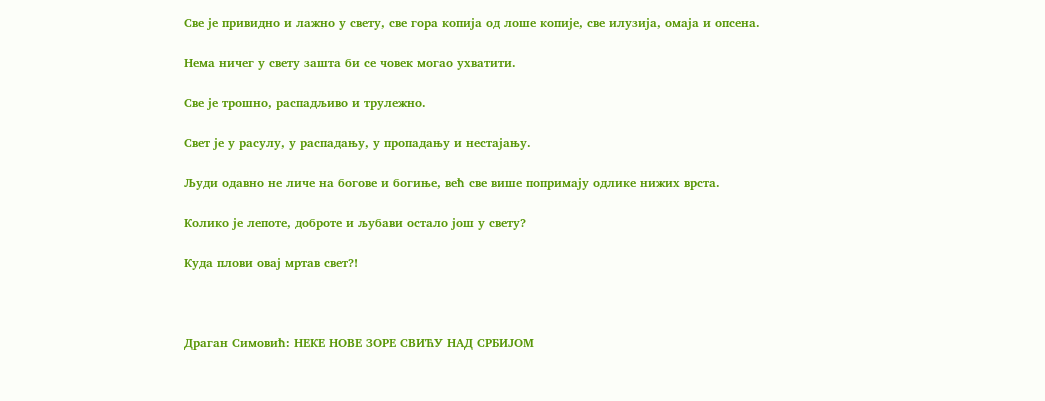Све је привидно и лажно у свету, све гора копија од лоше копије, све илузија, омаја и опсена.

Нема ничег у свету зашта би се човек могао ухватити.

Све је трошно, распадљиво и трулежно.

Свет је у расулу, у распадању, у пропадању и нестајању.

Људи одавно не личе на богове и богиње, већ све више попримају одлике нижих врста.

Колико је лепоте, доброте и љубави остало још у свету?

Куда плови овај мртав свет?!



Драган Симовић: НЕКЕ НОВЕ ЗОРЕ СВИЋУ НАД СРБИЈОМ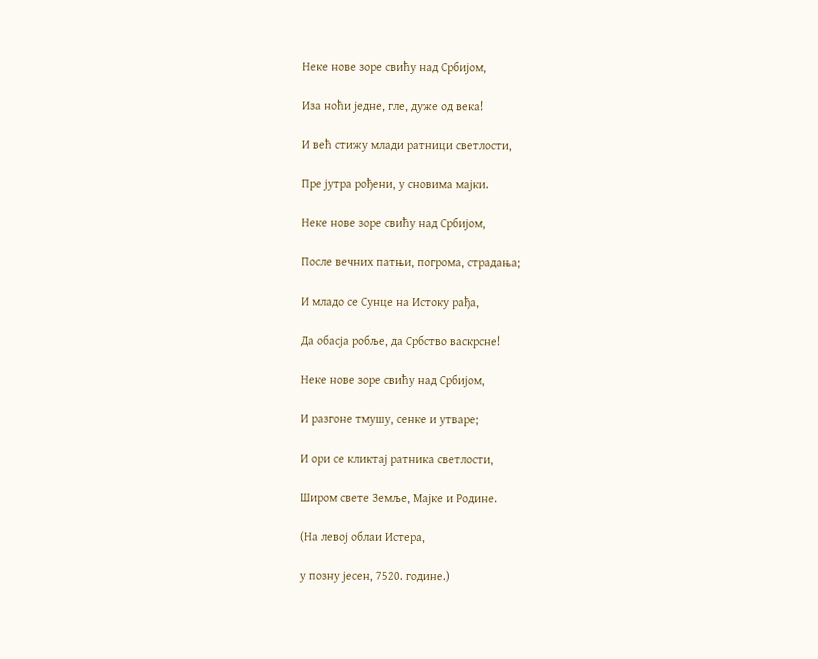Неке нове зоре свићу над Србијом,

Иза ноћи једне, гле, дуже од века!

И већ стижу млади ратници светлости,

Пре јутра рођени, у сновима мајки.

Неке нове зоре свићу над Србијом,

После вечних патњи, погрома, страдања;

И младо се Сунце на Истоку рађа,

Да обасја робље, да Србство васкрсне!

Неке нове зоре свићу над Србијом,

И разгоне тмушу, сенке и утваре;

И ори се кликтај ратника светлости,

Широм свете Земље, Мајке и Родине.

(На левој облаи Истера,

у позну јесен, 7520. године.)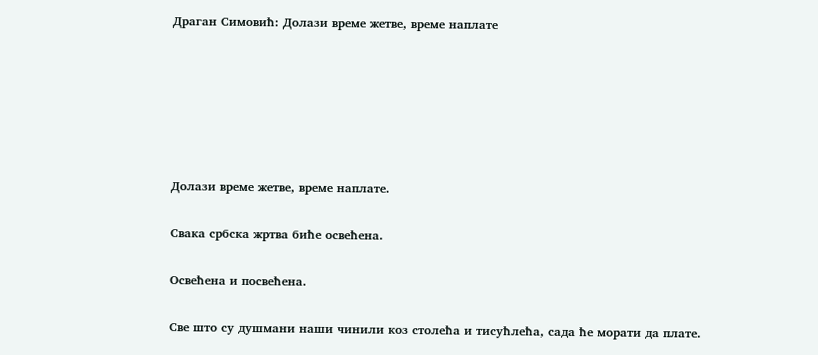Драган Симовић: Долази време жетве, време наплате






Долази време жетве, време наплате.

Свака србска жртва биће освећена.

Освећена и посвећена.

Све што су душмани наши чинили коз столећа и тисућлећа, сада ће морати да плате.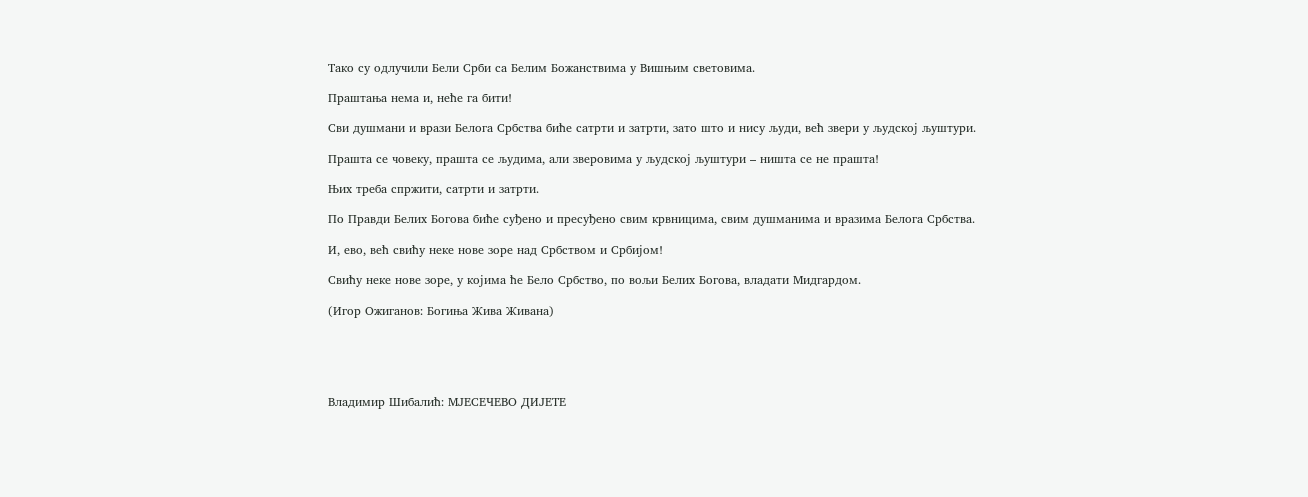Тако су одлучили Бели Срби са Белим Божанствима у Вишњим световима.

Праштања нема и, неће га бити!

Сви душмани и врази Белога Србства биће сатрти и затрти, зато што и нису људи, већ звери у људској љуштури.

Прашта се човеку, прашта се људима, али зверовима у људској љуштури – ништа се не прашта!

Њих треба спржити, сатрти и затрти.

По Правди Белих Богова биће суђено и пресуђено свим крвницима, свим душманима и вразима Белога Србства.

И, ево, већ свићу неке нове зоре над Србством и Србијом!

Свићу неке нове зоре, у којима ће Бело Србство, по вољи Белих Богова, владати Мидгардом.

(Игор Ожиганов: Богиња Жива Живана)





Владимир Шибалић: МЈЕСЕЧЕВО ДИЈЕТЕ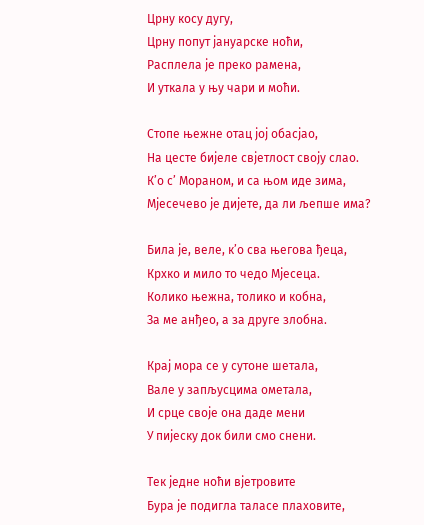Црну косу дугу,
Црну попут јануарске ноћи,
Расплела је преко рамена,
И уткала у њу чари и моћи.

Стопе њежне отац јој обасјао,
На цесте бијеле свјетлост своју слао.
К’о с’ Мораном, и са њом иде зима,
Мјесечево је дијете, да ли љепше има?

Била је, веле, к’о сва његова ђеца,
Крхко и мило то чедо Мјесеца.
Колико њежна, толико и кобна,
За ме анђео, а за друге злобна.

Крај мора се у сутоне шетала,
Вале у запљусцима ометала,
И срце своје она даде мени
У пијеску док били смо снени.

Тек једне ноћи вјетровите
Бура је подигла таласе плаховите,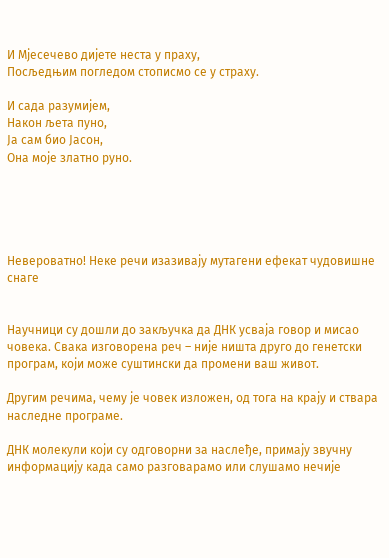И Мјесечево дијете неста у праху,
Посљедњим погледом стописмо се у страху.

И сада разумијем,
Након љета пуно,
Ја сам био Јасон,
Она моје златно руно.





Невероватно! Неке речи изазивају мутагени ефекат чудовишне снаге


Научници су дошли до закључка да ДНК усваја говор и мисао човека. Свака изговорена реч – није ништа друго до генетски програм, који може суштински да промени ваш живот.

Другим речима, чему је човек изложен, од тога на крају и ствара наследне програме.

ДНК молекули који су одговорни за наслеђе, примају звучну информацију када само разговарамо или слушамо нечије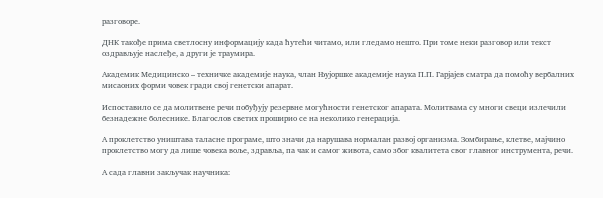разговоре.

ДНК такође прима светлосну информацију када ћутећи читамо, или гледамо нешто. При томе неки разговор или текст оздрављује наслеђе, а други је траумира.

Академик Медицинско – техничке академије наука, члан Њујоршке академије наука П.П. Гарјајев сматра да помоћу вербалних мисаоних форми човек гради свој генетски апарат.

Испоставило се да молитвене речи побуђују резервне могућности генетског апарата. Молитвама су многи свеци излечили безнадежне болеснике. Благослов светих проширио се на неколико генерација.

А проклетство уништава таласне програме, што значи да нарушава нормалан развој организма. Зомбирање, клетве, мајчино проклетство могу да лише човека воље, здравља, па чак и самог живота, само због квалитета свог главног инструмента, речи.

А сада главни закључак научника: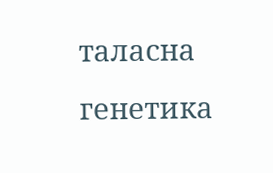таласна генетика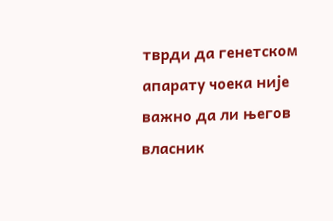тврди да генетском апарату чоека није важно да ли његов власник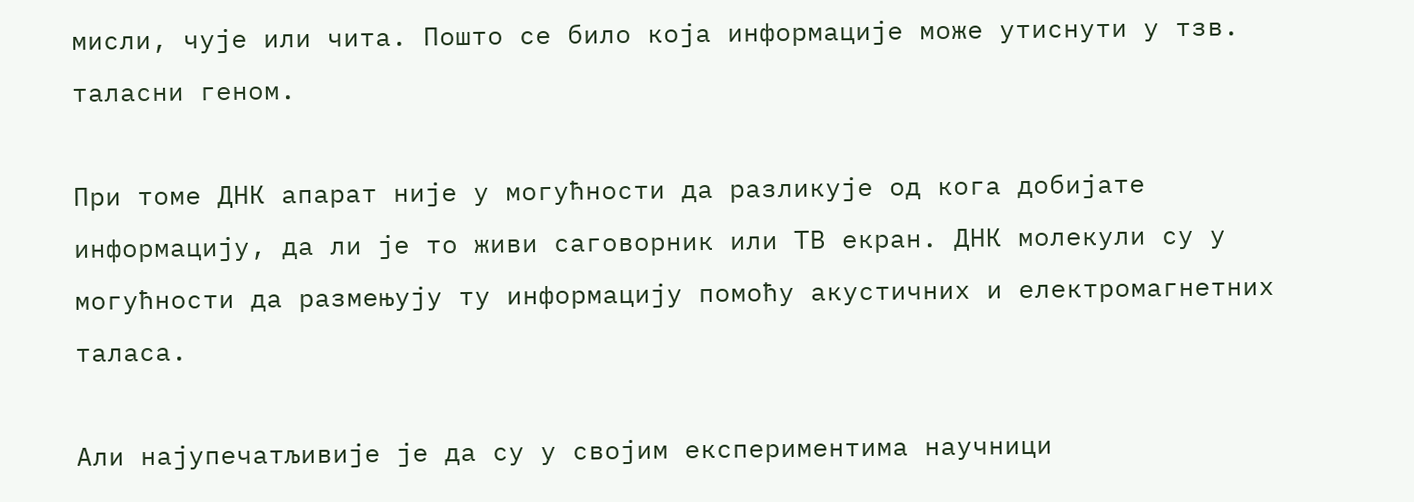мисли, чује или чита. Пошто се било која информације може утиснути у тзв. таласни геном.

При томе ДНК апарат није у могућности да разликује од кога добијате информацију, да ли је то живи саговорник или ТВ екран. ДНК молекули су у могућности да размењују ту информацију помоћу акустичних и електромагнетних таласа.

Али најупечатљивије је да су у својим експериментима научници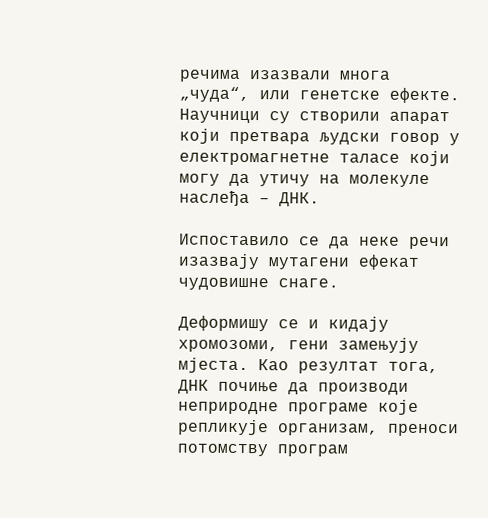речима изазвали многа „чуда“, или генетске ефекте. Научници су створили апарат који претвара људски говор у електромагнетне таласе који могу да утичу на молекуле наслеђа – ДНК.

Испоставило се да неке речи изазвају мутагени ефекат чудовишне снаге.

Деформишу се и кидају хромозоми, гени замењују мјеста. Као резултат тога, ДНК почиње да производи неприродне програме које репликује организам, преноси потомству програм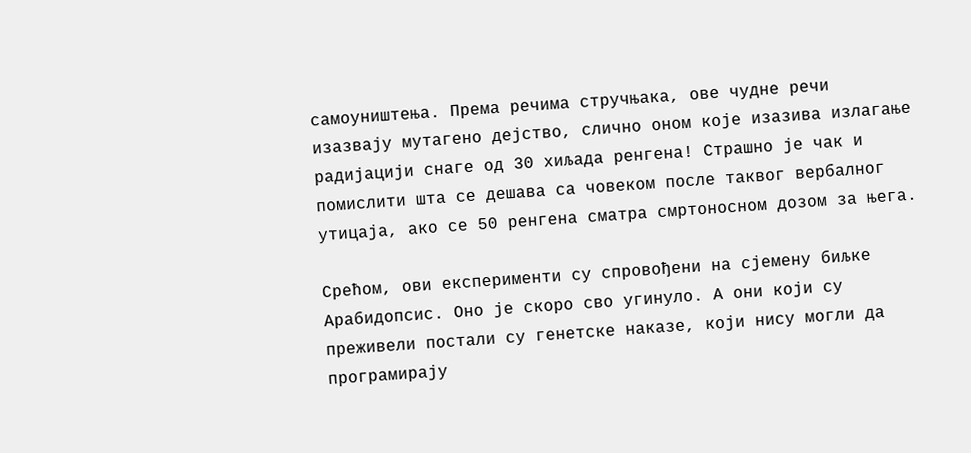самоуништења. Према речима стручњака, ове чудне речи изазвају мутагено дејство, слично оном које изазива излагање радијацији снаге од 30 хиљада ренгена! Страшно је чак и помислити шта се дешава са човеком после таквог вербалног утицаја, ако се 50 ренгена сматра смртоносном дозом за њега.

Срећом, ови експерименти су спровођени на сјемену биљке Арабидопсис. Оно је скоро сво угинуло. А они који су преживели постали су генетске наказе, који нису могли да програмирају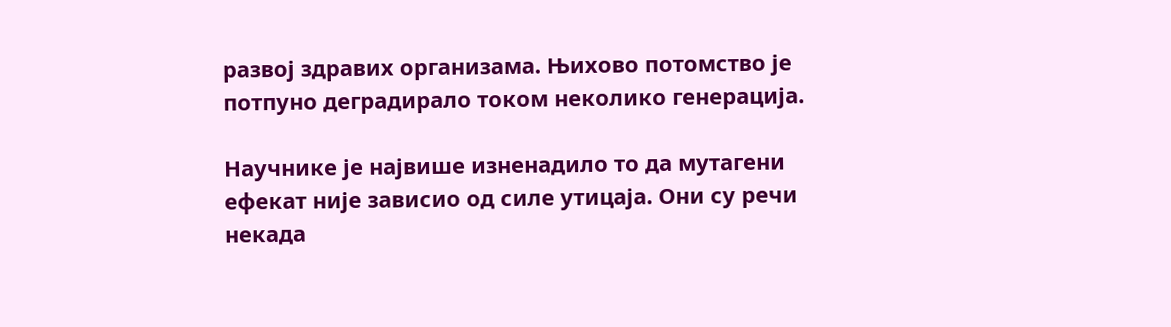развој здравих организама. Њихово потомство је потпуно деградирало током неколико генерација.

Научнике је највише изненадило то да мутагени ефекат није зависио од силе утицаја. Они су речи некада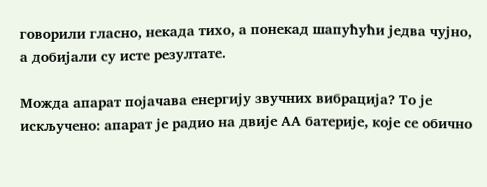говорили гласно, некада тихо, а понекад шапућући једва чујно, а добијали су исте резултате.

Можда апарат појачава енергију звучних вибрација? То је искључено: апарат је радио на двије АА батерије, које се обично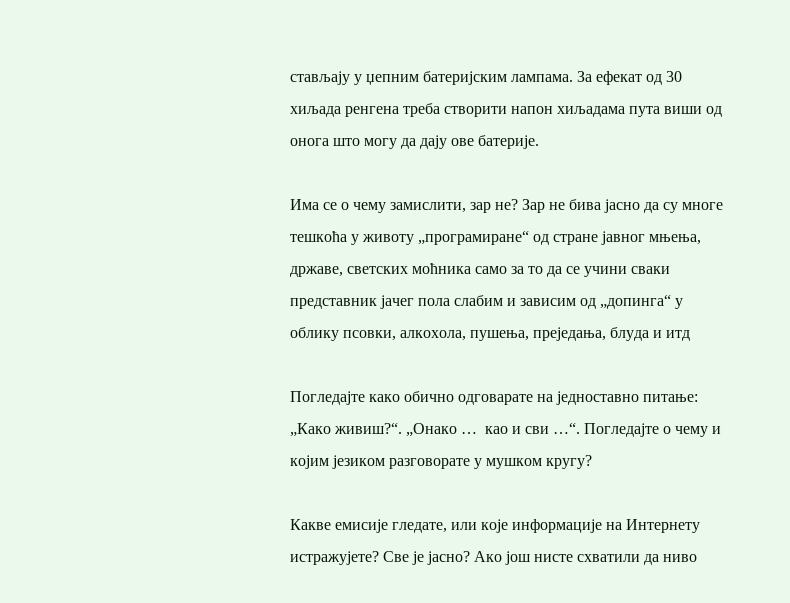стављају у џепним батеријским лампама. За ефекат од 30 хиљада ренгена треба створити напон хиљадама пута виши од онога што могу да дају ове батерије.

Има се о чему замислити, зар не? Зар не бива јасно да су многе тешкоћа у животу „програмиране“ од стране јавног мњења, државе, светских моћника само за то да се учини сваки представник јачег пола слабим и зависим од „допинга“ у облику псовки, алкохола, пушења, преједања, блуда и итд

Погледајте како обично одговарате на једноставно питање: „Како живиш?“. „Онако …  као и сви …“. Погледајте о чему и којим језиком разговорате у мушком кругу?

Какве емисије гледате, или које информације на Интернету истражујете? Све је јасно? Ако још нисте схватили да ниво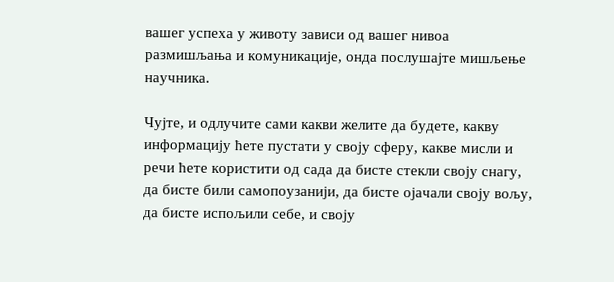вашег успеха у животу зависи од вашег нивоа размишљања и комуникације, онда послушајте мишљење научника.

Чујте, и одлучите сами какви желите да будете, какву информацију ћете пустати у своју сферу, какве мисли и речи ћете користити од сада да бисте стекли своју снагу, да бисте били самопоузанији, да бисте ојачали своју вољу, да бисте испољили себе, и своју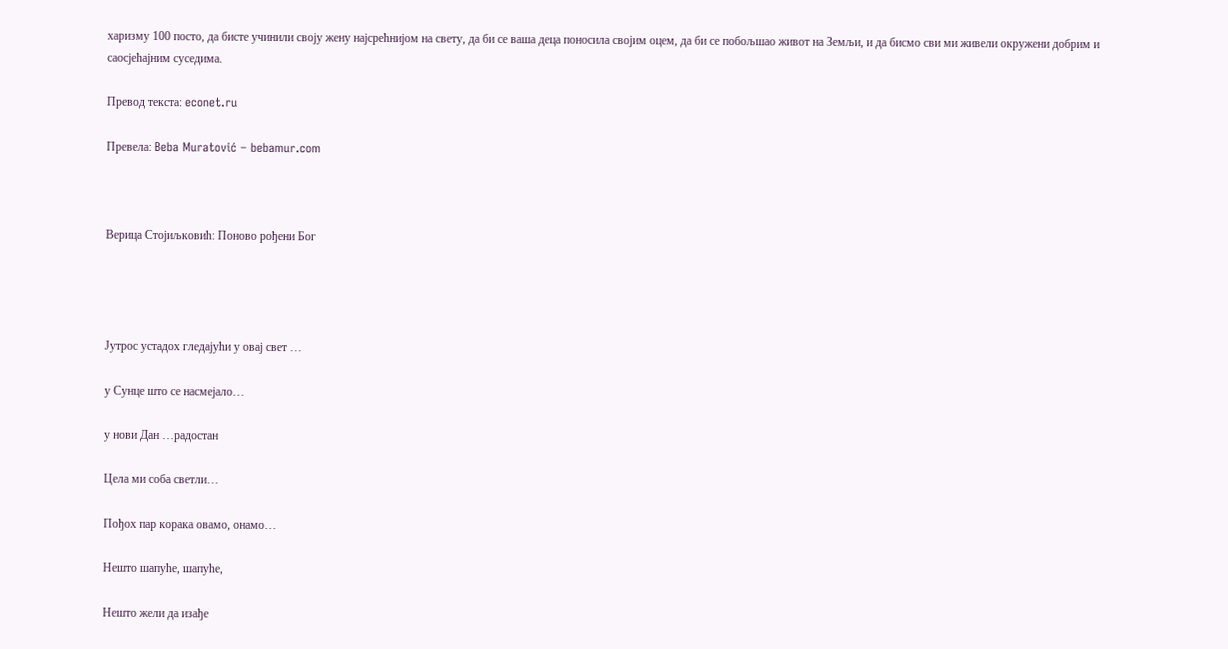харизму 100 посто, да бисте учинили своју жену најсрећнијом на свету, да би се ваша деца поносила својим оцем, да би се побољшао живот на Земљи, и да бисмо сви ми живели окружени добрим и саосјећајним суседима.

Превод текста: econet.ru

Превела: Beba Muratović – bebamur.com



Верица Стојиљковић: Поново рођени Бог




Јутрос устадох гледајући у овај свет …

у Сунце што се насмејало…

у нови Дан …радостан

Цела ми соба светли…

Пођох пар корака овамо, онамо…

Нешто шапуће, шапуће,

Нешто жели да изађе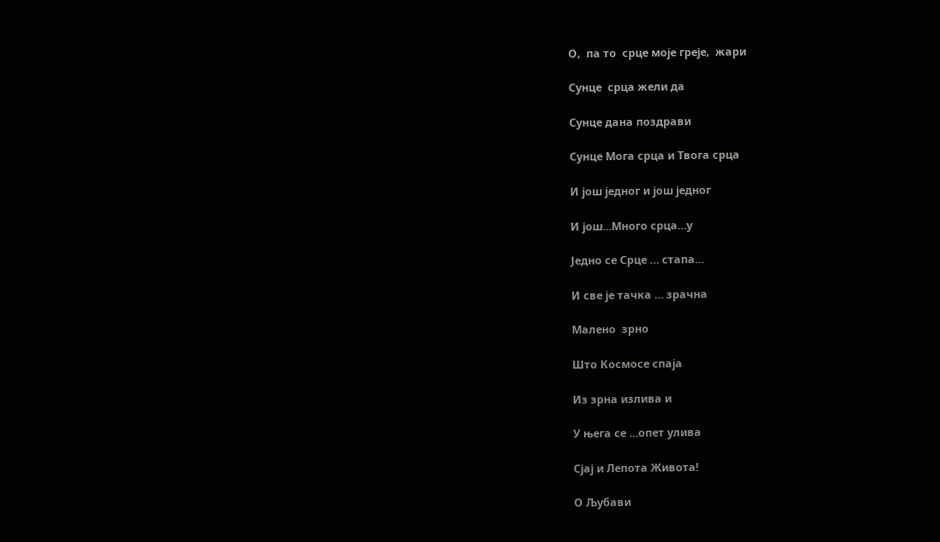О,  па то  срце моје греје,  жари

Сунце  срца жели да

Сунце дана поздрави

Сунце Мога срца и Твога срца

И још једног и још једног

И још…Много срца…у

Једно се Срце … стапа…

И све је тачка … зрачна

Малено  зрно

Што Космосе спаја

Из зрна излива и

У њега се …опет улива

Сјај и Лепота Живота!

О Љубави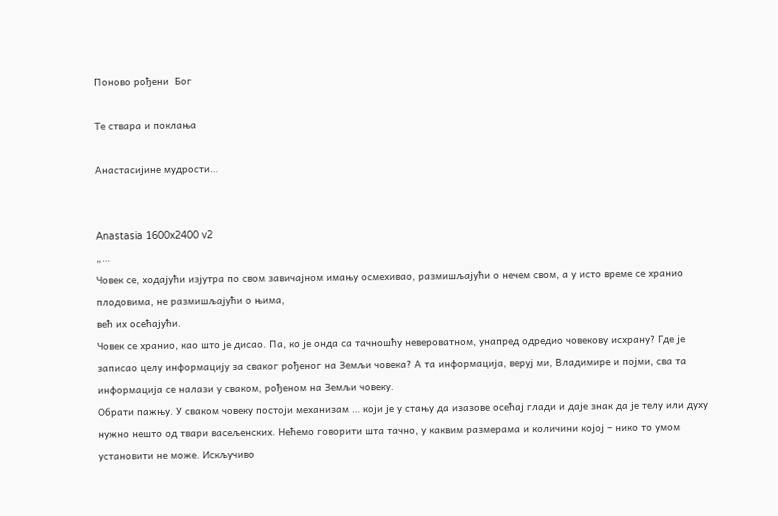Поново рођени  Бог

Те ствара и поклања

Анастасијине мудрости…


Anastasia 1600x2400 v2
„…
Човек се, ходајући изјутра по свом завичајном имању осмехивао, размишљајући о нечем свом, а у исто време се хранио плодовима, не размишљајући о њима,
већ их осећајући.
Човек се хранио, као што је дисао. Па, ко је онда са тачношћу невероватном, унапред одредио човекову исхрану? Где је записао целу информацију за сваког рођеног на Земљи човека? А та информација, веруј ми, Владимире и појми, сва та информација се налази у сваком, рођеном на Земљи човеку.
Обрати пажњу. У сваком човеку постоји механизам … који је у стању да изазове осећај глади и даје знак да је телу или духу нужно нешто од твари васељенских. Нећемо говорити шта тачно, у каквим размерама и количини којој – нико то умом установити не може. Искључиво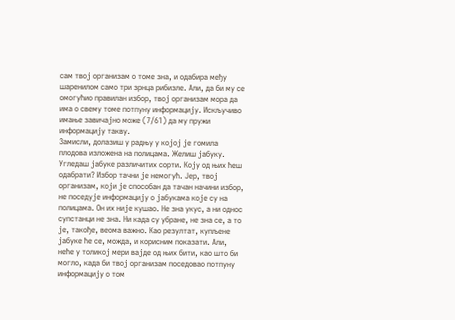сам твој организам о томе зна, и одабира међу шаренилом само три зрнца рибизле. Али, да би му се омогућио правилан избор, твој организам мора да има о свему томе потпуну информацију. Искључиво имање завичајно може (7/61) да му пружи информацију такву.
Замисли, долазиш у радњу у којој је гомила плодова изложена на полицама. Желиш јабуку. Угледаш јабуке различитих сорти. Коју од њих ћеш одабрати? Избор тачни је немогућ. Јер, твој организам, који је способан да тачан начини избор, не поседује информацију о јабукама које су на полицама. Он их није кушао. Не зна укус, а ни однос супстанци не зна. Ни када су убране, не зна се, а то је, такође, веома важно. Као резултат, купљене јабуке ће се, можда, и корисним показати. Али, неће у толикој мери вајде од њих бити, као што би могло, када би твој организам поседовао потпуну информацију о том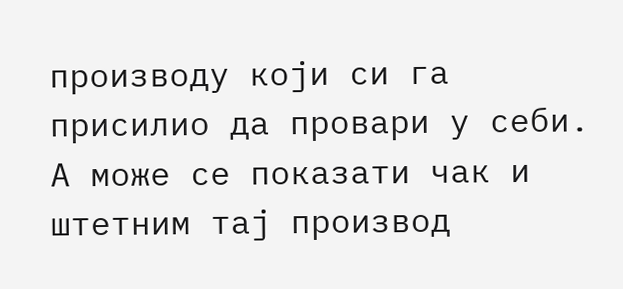производу који си га присилио да провари у себи.
А може се показати чак и штетним тај производ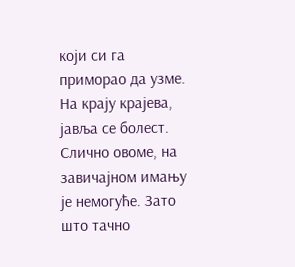који си га приморао да узме. На крају крајева, јавља се болест.
Слично овоме, на завичајном имању је немогуће. Зато што тачно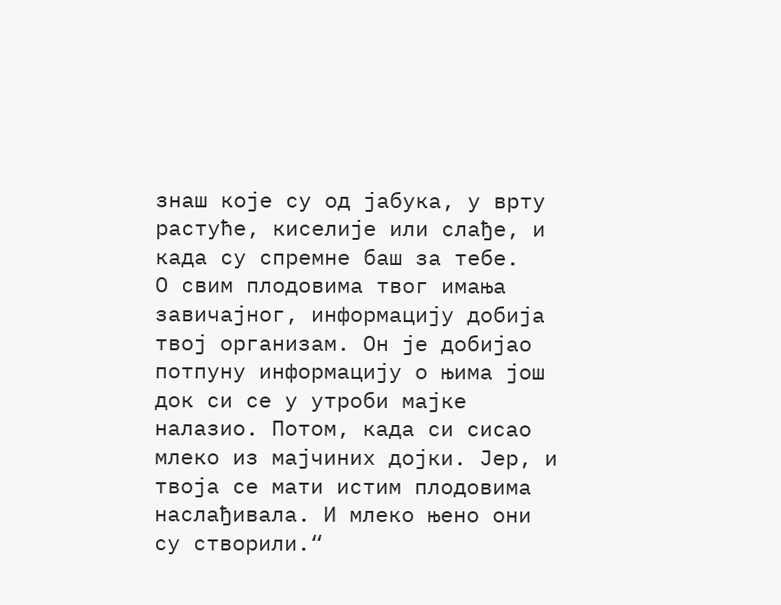знаш које су од јабука, у врту растуће, киселије или слађе, и када су спремне баш за тебе.
О свим плодовима твог имања завичајног, информацију добија твој организам. Он је добијао потпуну информацију о њима још док си се у утроби мајке налазио. Потом, када си сисао млеко из мајчиних дојки. Јер, и твоја се мати истим плодовима наслађивала. И млеко њено они су створили.“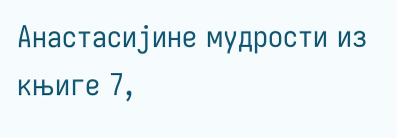Анастасијине мудрости из књиге 7,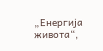„Енергија живота“,